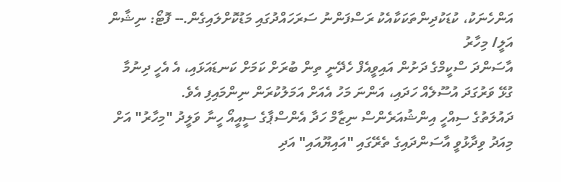އަންހެނަކު، ކުޑަކުދިންތަކަކާއެކު ރަސްފަންނު ސަރަހައްދުގައި މަޑުކޮށްލައިގެން.-- ފޮޓޯ: ނިޝާން އަލީ/ މިހާރު
އާސަންދަ ސްކީމްގެ ދަށުން އައިވީއެފް ހެދޭނީ ތިން ބުރަށް ކަމަށް ކަނޑައަޅައި، އެ އެހީ ދިނުމާ ގުޅޭ ވަރުގަދަ އުސޫލެއް ހަދައި، އަންނަ މަހު އެއަށް އަމަލުކުރަން ނިންމައިފި އެވެ.
ދައުލަތުގެ ސިއްހީ އިންޝުއަރެންސް ނިޒާމް ހަދާ އެންސްޕާގެ ސީއީއޯ ހީނާ ވަލީދު "މިހާރު" އަށް މިއަދު ވިދާޅުވީ އާސަންދައިގެ ތެރޭގައި "އައިޔޫއައި" އަދި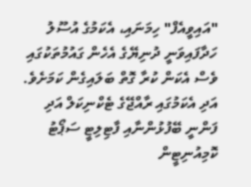"އައިވީއެފް" ހިމަނައި، އެކަމުގެ އުސޫލު ހަދާފައިވަނީ ދުނިޔޭގެ އެހެން ގައުމުތަކުގައި ވެސް އެކަން ކުރާ ގޮތް ބަލައިގެން ކަމަށެވެ.
އަދި އެކަމުގައި ރާއްޖޭގެ ޓެކްނިކަލް އަދި ފަންނީ ބޭފުޅުންނާއި ފާޓިލިޓީ ސަޕޯޓު ކޮމިއުނިޓީން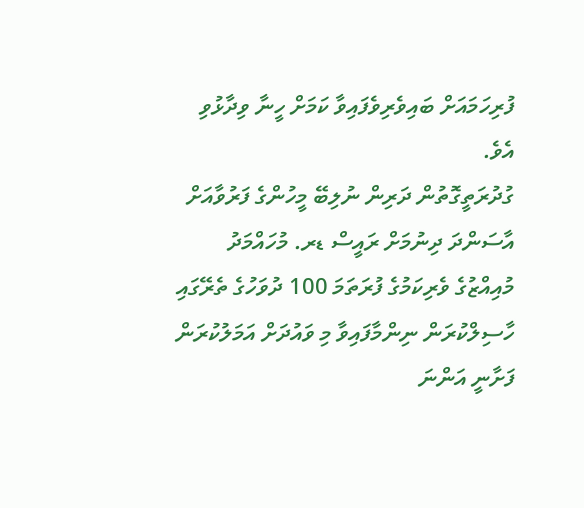ފުރިހަމައަށް ބައިވެރިވެފައިވާ ކަމަށް ހީނާ ވިދާޅުވި އެވެ.
ގުދުރަތީގޮތުން ދަރިން ނުލިބޭ މީހުންގެ ފަރުވާއަށް އާސަންދަ ދިނުމަށް ރައީސް ޑރ. މުހައްމަދު މުއިއްޒުގެ ވެރިކަމުގެ ފުރަތަމަ 100 ދުވަހުގެ ތެރޭގައި ހާސިލްކުރަން ނިންމާފައިވާ މި ވައުދަށް އަމަލުކުރަން ފަށާނީ އަންނަ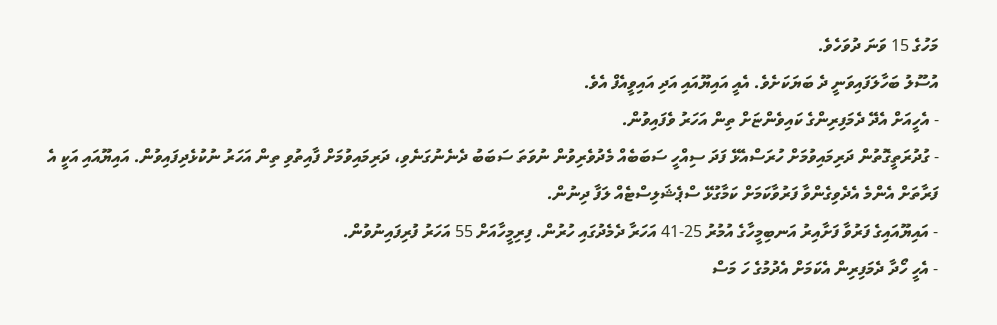މަހުގެ 15 ވަނަ ދުވަހެވެ.
އުސޫލު ބަހާލަފައިވަނީ ދެ ބަޔަކަށެވެ. އެއީ އައިޔޫއައި އަދި އައިވީއެފް އެވެ.
- އެހީއަށް އެދޭ ދެމަފިރިންގެ ކައިވެންޏަށް ތިން އަހަރު ވެފައިވުން.
- ގުދުރަތީގޮތުން ދަރިމައިވުމަށް ހުރަސްއެޅޭ ފަދަ ސިއްހީ ސަބަބެއް މެދުވެރިވުން ނުވަތަ ސަބަބު ދެނެނުގަނެވި، ދަރިމައިވުމަށް ފާއިތުވި ތިން އަހަރު ނުކުޅެދިފައިވުން. އައިޔޫއައި އަކީ އެ ފަރާތަށް އެންމެ އެދެވިގެންވާ ފަރުވާކަމަށް ކަމާގުޅޭ ސްޕެޝަލިސްޓެއް ލަފާ ދިނުން.
- އައިޔޫއައިގެ ފަރުވާ ފަށާއިރު އަނބިމީހާގެ އުމުރު 25-41 އަހަރާ ދެމެދުގައި ހުރުން. ފިރިމީހާއަށް 55 އަހަރު ފުރިފައިނުވުން.
- އެހީ ހޯދާ ދެމަފިރިން އެކަމަށް އެދުމުގެ ހަ މަސް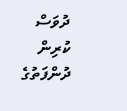ދުވަސް ކުރިން ދުންފަތުގެ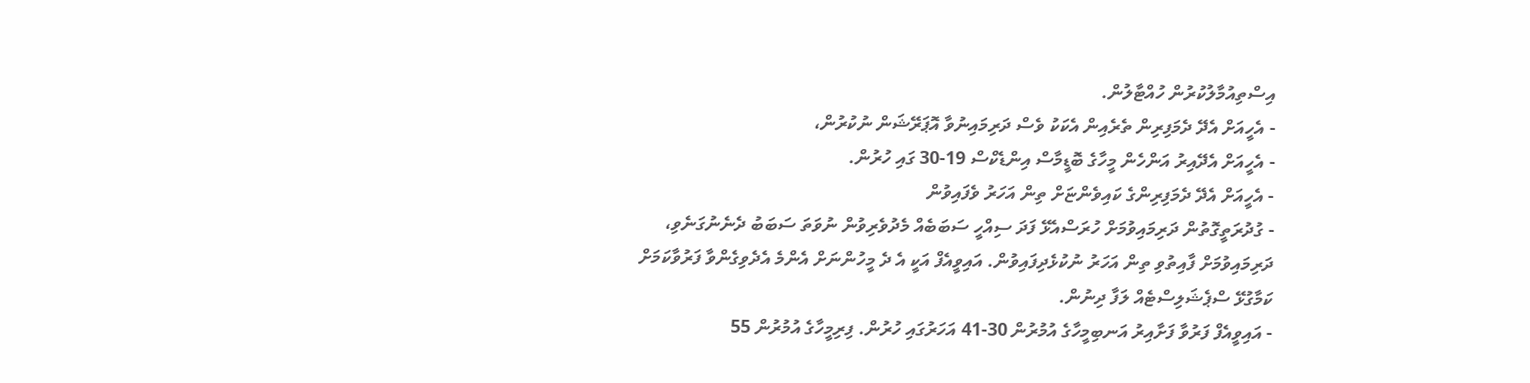އިސްތިއުމާލުކުރުން ހުއްޓާލުން.
- އެހީއަށް އެދޭ ދެމަފިރިން ތެރެއިން އެކަކު ވެސް ދަރިމައިނުވާ އޮޕަރޭޝަން ނުކުރުން،
- އެހީއަށް އެދޭއިރު އަންހެން މީހާގެ ބޮޑީމާސް އިންޑެކްސް 19-30 ގައި ހުރުން.
- އެހީއަށް އެދޭ ދެމަފިރިންގެ ކައިވެންޏަށް ތިން އަހަރު ވެފައިވުން
- ގުދުރަތީގޮތުން ދަރިމައިވުމަށް ހުރަސްއެޅޭ ފަދަ ސިއްހީ ސަބަބެއް މެދުވެރިވުން ނުވަތަ ސަބަބު ދެނެނުގަނެވި، ދަރިމައިވުމަށް ފާއިތުވި ތިން އަހަރު ނުކުޅެދިފައިވުން. އައިވީއެފް އަކީ އެ ދެ މީހުންނަށް އެންމެ އެދެވިގެންވާ ފަރުވާކަމަށް ކަމާގުޅޭ ސްޕެޝަލިސްޓެއް ލަފާ ދިނުން.
- އައިވީއެފް ފަރުވާ ފަށާއިރު އަނބިމީހާގެ އުމުރުން 30-41 އަހަރުގައި ހުރުން. ފިރިމީހާގެ އުމުރުން 55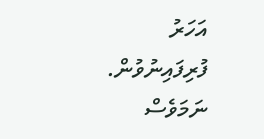އަހަރު ފުރިފައިނުވުން. ނަމަވެސް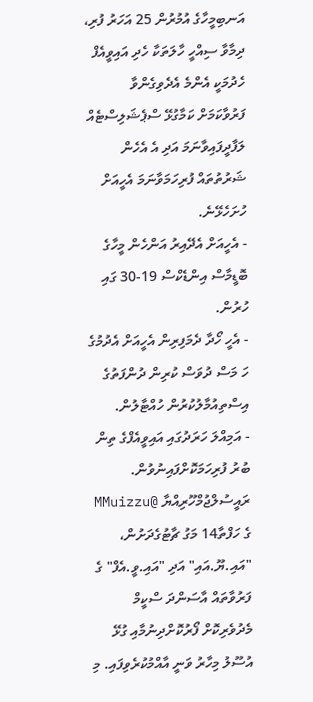އަނބިމީހާގެ އުމުރުން 25 އަހަރު ފުރި، ދިމާވާ ސިއްހީ ހާލަތަކާ ހެދި އައިވީއެފް ހެދުމަކީ އެންމެ އެދެވިގެންވާ ފަރުވާކަމަށް ކަމާގުޅޭ ސްޕެޝަލިސްޓެއް ލަފާދީފައިވާނަމަ އަދި އެ އެހެން ޝަރުތުތައް ފުރިހަމަވާނަމަ އެހީއަށް ހުށަހެޅޭނެ.
- އެހީއަށް އެދޭއިރު އަންހެން މީހާގެ ބޮޑީމާސް އިންޑެކްސް 19-30 ގައި ހުރުން.
- އެހީ ހޯދާ ދެމަފިރިން އެހީއަށް އެދުމުގެ ހަ މަސް ދުވަސް ކުރިން ދުންފަތުގެ އިސްތިއުމާލުކުރުން ހުއްޓާލުން.
- އަމިއްލަ ހަރަދުގައި އައިވީއެފްގެ ތިން ބުރު ފުރިހަމަކޮށްފައިނުވުން.
ރައީސުލްޖުމްހޫރިއްޔާ @MMuizzu ގެ ހަފްތާ14 މަގު ޗާޓުގެދަށުން، "އައި.ޔޫ.އައި" އަދި "އައި.ވީ.އެފް" ގެ ފަރުވާތައް އާސަންދަ ސްކީމް މެދުވެރިކޮށް ފޯރުކޮށްދިނުމާއި ގުޅޭ އުސޫލު މިހާރު ވަނީ އާއްމުކުރެވިފައި. މި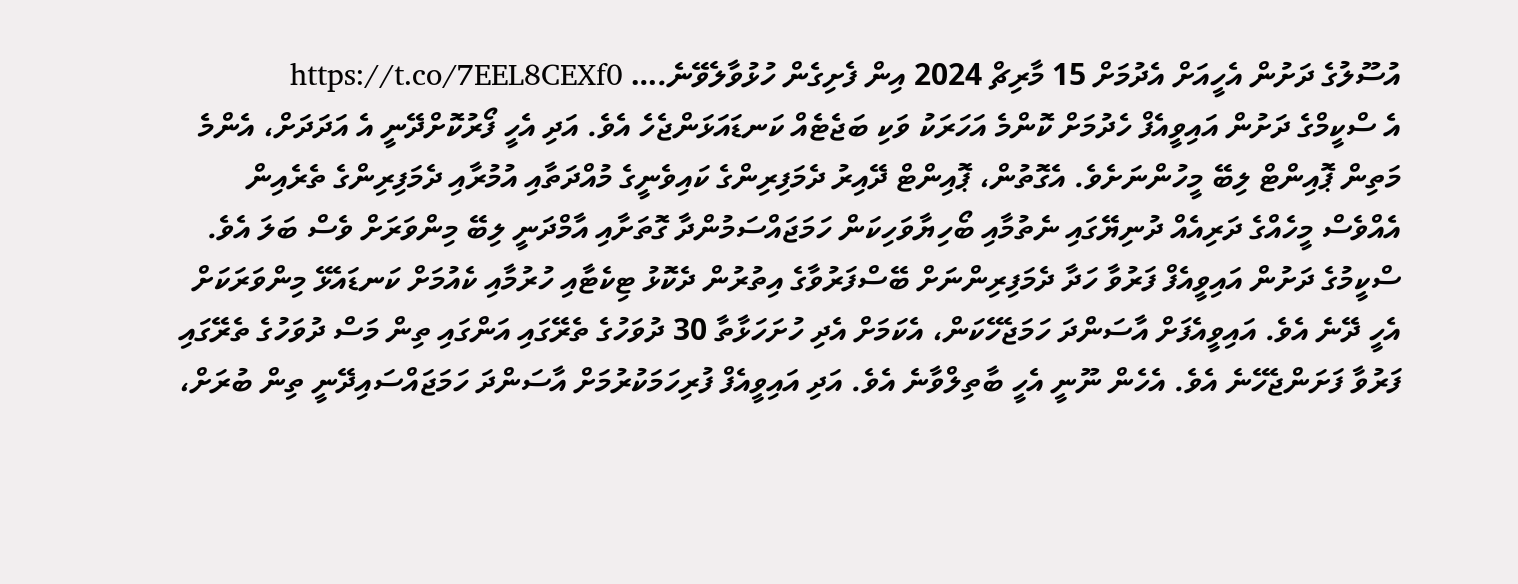އުސޫލުގެ ދަށުން އެހީއަށް އެދުމަށް 15 މާރިޗް 2024 އިން ފެށިގެން ހުޅުވާލެވޭނެ.… https://t.co/7EEL8CEXf0
އެ ސްކީމްގެ ދަށުން އައިވީއެފް ހެދުމަށް ކޮންމެ އަހަރަކު ވަކި ބަޖެޓެއް ކަނޑައަޅަންޖެހެ އެވެ. އަދި އެހީ ފޯރުކޮށްދޭނީ އެ އަދަދަށް، އެންމެ މަތިން ޕޮއިންޓް ލިބޭ މީހުންނަށެވެ. އެގޮތުން، ޕޮއިންޓް ދޭއިރު ދެމަފިރިންގެ ކައިވެނީގެ މުއްދަތާއި އުމުރާއި ދެމަފިރިންގެ ތެރެއިން އެއްވެސް މީހެއްގެ ދަރިއެއް ދުނިޔޭގައި ނެތުމާއި ބޯހިޔާވަހިކަން ހަމަޖައްސަމުންދާ ގޮތަށާއި އާމްދަނީ ލިބޭ މިންވަރަށް ވެސް ބަލަ އެވެ.
ސްކީމުގެ ދަށުން އައިވީއެފް ފަރުވާ ހަދާ ދެމަފިރިންނަށް ބޭސްފަރުވާގެ އިތުރުން ދެކޮޅު ޓިކެޓާއި ހުރުމާއި ކެއުމަށް ކަނޑައެޅޭ މިންވަރަކަށް އެހީ ދޭނެ އެވެ. އައިވީއެފަށް އާސަންދަ ހަމަޖެހޭކަން، އެކަމަށް އެދި ހުށަހަޅާތާ 30 ދުވަހުގެ ތެރޭގައި އަންގައި ތިން މަސް ދުވަހުގެ ތެރޭގައި ފަރުވާ ފަށަންޖެހޭނެ އެވެ. އެހެން ނޫނީ އެހީ ބާތިލްވާނެ އެވެ. އަދި އައިވީއެފް ފުރިހަމަކުރުމަށް އާސަންދަ ހަމަޖައްސައިދޭނީ ތިން ބުރަށް،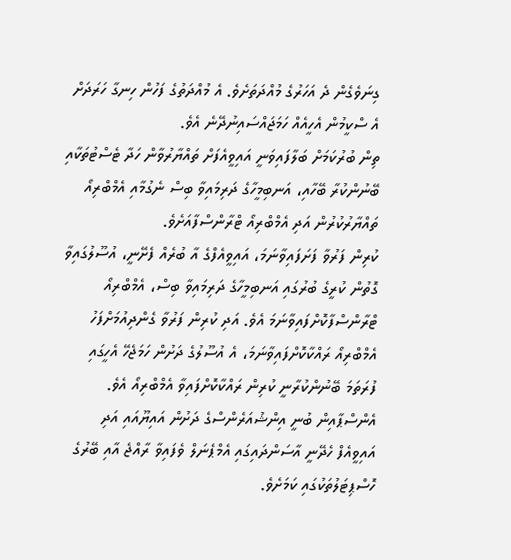ގިނަވެގެން ދެ އަހަރުގެ މުއްދަތަށެވެ. އެ މުއްދަތުގެ ފަހުން ހިނގާ ހަރަދަށް އެ ސްކީމުން އެހީއެއް ހަމަޖައްސައިނުދޭނެ އެވެ.
ތިން ބުރުކަމަށް ބަލާފައިވަނީ އައިވީއެފަށް ތައްޔާރުވާން ހަދާ ޓެސްޓުތަކާއި ބޭނުންކުރާ ބޭހާއި، އަނބިމީހާގެ ދަރިމައިވާ ބިސް ނެގުމާއި އެމްބްރިއޯ ތައްޔާރުކުރުން އަދި އެމްބްރިއޯ ޓްރާންސްފާއަށެވެ.
ކުރިން ފަރުވާ ފަށަފައިވާނަމަ، އައިވީއެފްގެ އާ ބުރެއް ފެށޭނީ، އުސޫލުގައިވާ ގޮތުން ކުރީގެ ބުރުގައި އަނބިމީހާގެ ދަރިމައިވާ ބިސް، އެމްބްރިއޯ ޓްރާންސްފާކޮށްފައިވާނަމަ އެވެ. އަދި ކުރިން ފަރުވާ ގެންދިއުމަށްފަހު އެމްބްރިއޯ ރައްކާކޮށްފައިވާނަމަ، އެ އުސޫލުގެ ދަށުން ހަމަޖެހޭ އެހީގައި ފުރަތަމަ ބޭނުންކުރާނީ ކުރިން ރައްކާކޮށްފައިވާ އެމްބްރިއޯ އެވެ.
އެންސްޕާއިން ބުނީ އިންޝުއަރެންސްގެ ދަށުން އައިޔޫއައި އަދި އައިވީއެފް ހެދޭނީ އާސަންދައިގައި އެމްޕެނަލް ވެފައިވާ ރާއްޖެ އާއި ބޭރުގެ ހޮސްޕިޓަލުތަކުގައި ކަމަށެވެ.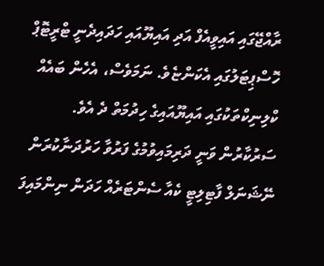ރާއްޖޭގައި އައިވީއެފް އަދި އައިޔޫއައި ހަދައިދެނީ ޓްރީޓޮޕް ހޮސްޕިޓަލުގައި އެކަންޏެވެ. ނަމަވެސް، އެހެން ބައެއް ކްލިނިކްތަކުގައި އައިޔޫއައިގެ ހިދުމަތް ދެ އެވެ. ސަރުކާރުން ވަނީ ދަރިމައިވުމުގެ ފަރުވާ ހަރުދަނާކުރަން ނޭޝަނަލް ފާޓިލިޓީ ކެއާ ސެންޓަރެއް ހަދަން ނިންމައިފަ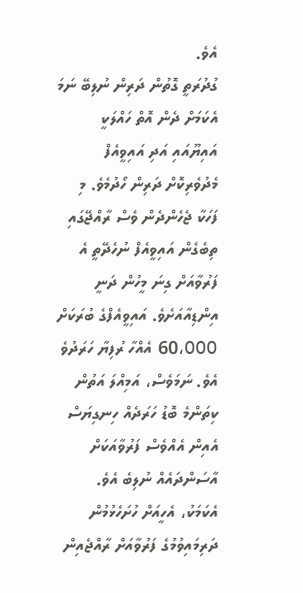އެވެ.
ގުދުރަތީ ގޮތުން ދަރިން ނުލިބޭ ނަމަ އެކަމަށް ދެން އޮތް ހައްލަކީ އައިޔޫއައި އަދި އައިވީއެފް މެދުވެރިކޮށް ދަރިން ހޯދުމެވެ. މި ފަހަކާ ޖެހެންދެން ވެސް ރާއްޖޭގައި ތިބެގެން އައިވީއެފް ނުހެދޭތީ އެ ފަރުވާއަށް ގިނަ މީހުން ދަނީ އިންޑިއާއަށެވެ. އައިވީއެފްގެ ބުރަކަށް 60،000 އެއްހާ ރުފިޔާ ހަރަދުވެ އެވެ. ނަމަވެސް، އަމިއްލަ އަތުން ކިތަންމެ ބޮޑު ހަރަދެއް ހިނގިޔަސް އެއިން އެއްވެސް ފަރުވާއަކަށް އާސަންދައެއް ނުލިބެ އެވެ. އެކަމަކު، އެހީއަށް ހުށަހެޅުމުން ދަރިމައިވުމުގެ ފަރުވާއަށް ރާއްޖެއިން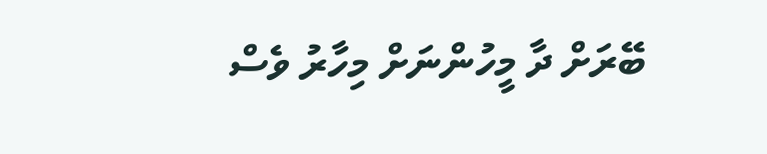ބޭރަށް ދާ މީހުންނަށް މިހާރު ވެސް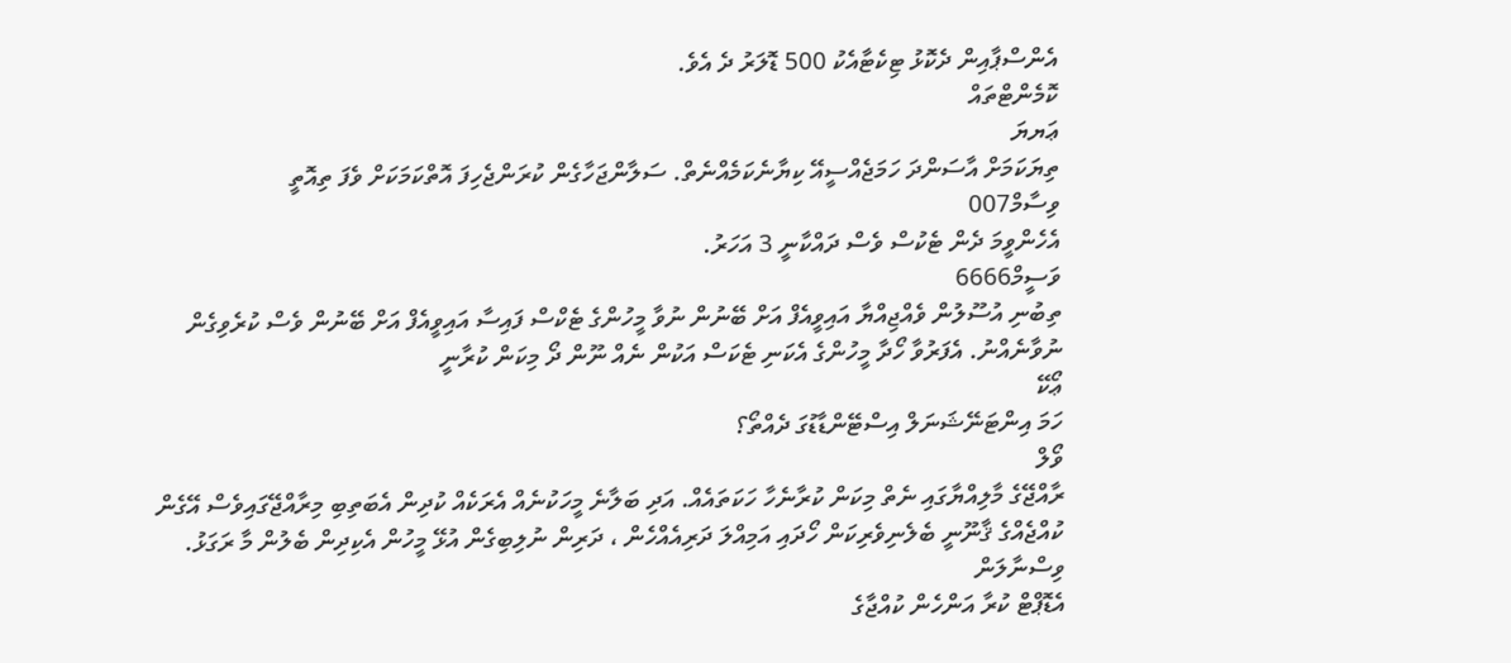އެންސްޕާއިން ދެކޮޅު ޓިކެޓާއެކު 500 ޑޮލަރު ދެ އެވެ.
ކޮމެންޓްތައް
ޢަޔޔަ
ތިޔަކަމަށް އާސަންދަ ހަމަޖެއްސީއޭ ކިޔާނެކަމެއްނެތް. ސަލާންޖަހާގެން ކުރަންޖެހިފަ އޮތްކަމަކަށް ވެފަ ތިއޮތީ
ވިސާމް007
އެހެންވީމަ ދެން ޓެކުސް ވެސް ދައްކާނީ 3 އަހަރު.
ވަސީމް6666
ތިބުނި އުސޫލުން ވެއްޖިއްޔާ އައިވީއެފް އަށް ބޭނުން ނުވާ މީހުންގެ ޓެކްސް ފައިސާ އައިވީއެފް އަށް ބޭނުން ވެސް ކުރެވިގެން ނުވާނެއްނު. އެފަރުވާ ހޯދާ މީހުންގެ އެކަނި ޓެކަސް އަކުން ނެއް ނޫން ދޯ މިކަން ކުރާނީ
ޢޯކޭ
ހަމަ އިންޓަނޭޝަނަލް އިސްޓޭންޑާޑުގަ ދެއްތޯ؟
ވޯލް
ރާއްޖޭގެ މާލިއްޔާގައި ނެތް މިކަން ކުރާނެހާ ހަކަތައެއް. އަދި ބަލާނެ މީހަކުނެއް އެރަކެއް ކުދިން އެބަތިބި މިރާއްޖޭގައިވެސް އޭގެން ކުއްޖެއްގެ ޤާނޫނީ ބެލެނިވެރިކަން ހޯދައި އަމިއްލަ ދަރިއެއްހެން ، ދަރިން ނުލިބިގެން އުޅޭ މީހުން އެކިދިން ބެލުން މާ ރަގަޅު.
ވިސްނާލަން
އެޑޮޕްޓް ކުރާ އަންހެން ކުއްޖާގެ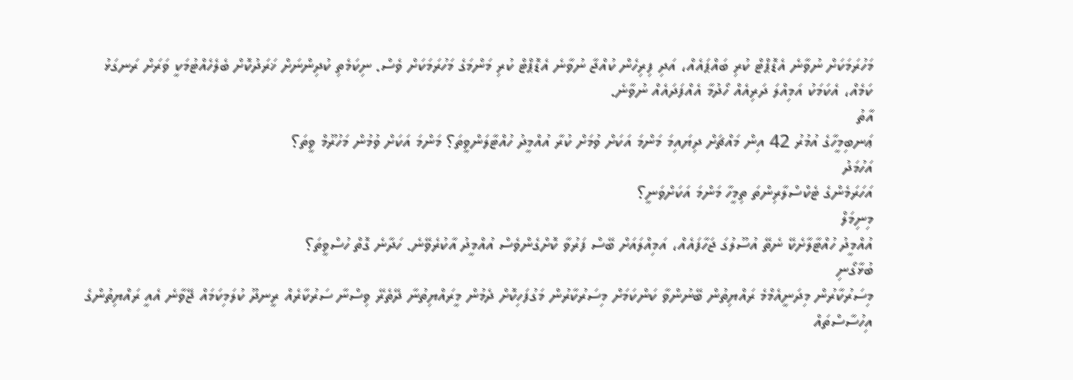މަހުރަމަކަށް ނުވާނެ އެޑޮޕްޓް ކުރި ބައްޕައެއް، އަދި ފިރިހެން ކުއްޖާ ނުވާނެ އެޑޮޕްޓް ކުރި މަންމަގެ މަހުރަމަކަށް ވެސް. ނިކަމެތި ކުދިންނަށް ޚަރަދުކޮށް ބެލެހެއްޓުމަކީ ވަރަށް ރަނގަޅު ކަމެއް، އެކަމަކު އަމިއްލަ ދަރިއެއް ހޯދުމާ އެއްފަދައެއް ނުވާނެ.
އާތު
ޢަނބިމީހާގެ އުމުރު 42 އިން މައްޗަށް ދިޔައިމަ މަންމަ އަކަށް ވުމަށް ކުރާ އުއްމީދު ހުއްޓާލަންވީތަ؟ މަންމަ އަކަށް ވުމުން މަހުރޫމް ވީތަ؟
އަހުމަދު
އަހަރަމެންގެ ޓެކްސްލާރިންތަ ތިމީހާ މަންމަ އަކަށްވަނީ؟
މިނިމަލް
އުއްމީދު ހުއްޓާލާށެކޭ ނެތޭ އުސޫލުގަ ޖަހާފައެއް، އަމިއްލައަށް ބޭސް ފަރުވާ ކޮށްގެންވެސް އުއްމީދު އާކުރެވޭނެ. ހަދާނެ ގޮތް ހުސްވީތަ؟
ބުޅާގޯނި
މިސަރުކާރުން މިދަނީއެމްމެ ރައްޔިތުން ބޭނުންވާ ކަންކަމަށް މިސަރުކާރުން މަގުފަހިކޮށް ދެމުން މީރައްޔިތުނާ ދޭތެރޭ ވިސްނާ ސަރުކާރެއް ރީނދޫ ކުލަމިކަމައް ޖޭވާނެ އެއީ ރައްޔިތުންގެ އިހުސާސްތައް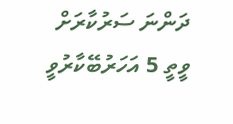ދަންނަ ސަރުކާރަށް ވީތީ 5 އަހަރުބޭކާރުވީ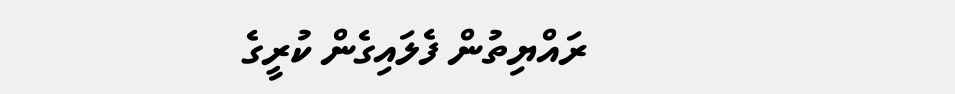ރައްޔިތުން ފެލައިގެން ކުރީގެ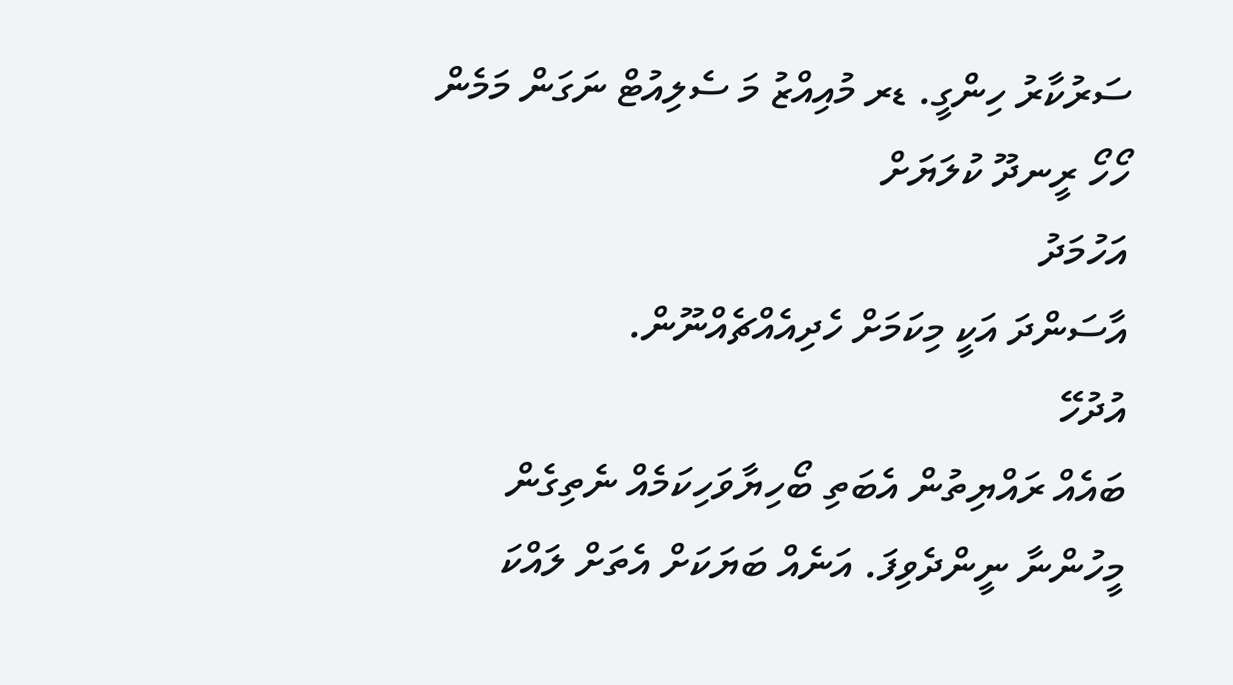ސަރުކާރު ހިންގީ. ޑރ މުއިއްޒު މަ ސެލިއުޓް ނަގަން މަމެން ހޯހޯ ރީނދޫ ކުލަޔަށް
އަހުމަދު
އާސަންދަ އަކީ މިކަމަށް ހެދިއެއްޗެއްނޫން.
އުދުހޭ
ބައެއް ރައްޔިތުން އެބަތި ބޯހިޔާވަހިކަމެއް ނެތިގެން މީހުންނާ ނީންދެވިފަ. އަނެއް ބަޔަކަށް އެތަށް ލައްކަ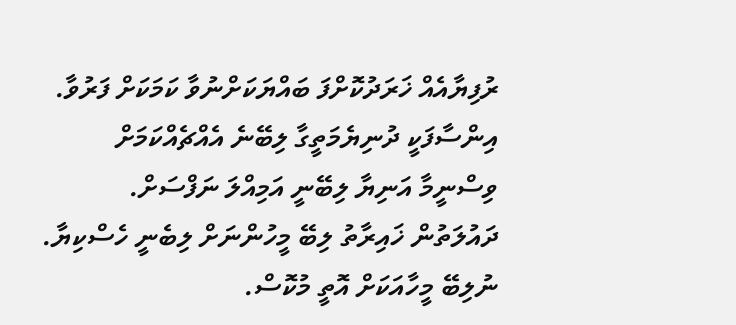ރުފިޔާއެއް ޚަރަދުކޮށްފަ ބައްޔަކަށްނުވާ ކަމަކަށް ފަރުވާ. އިންސާފަކީ ދުނިޔެމަތީގާ ލިބޭނެ އެއްޗެއްކަމަށް ވިސްނީމާ އަނިޔާ ލިބޭނީ އަމިއްލަ ނަފްސަށް. ދައުލަތުން ޚައިރާތު ލިބޭ މީހުންނަށް ލިބެނީ ހެސްކިޔާ. ނުލިބޭ މީހާއަކަށް އޮތީ މުކޮސް.